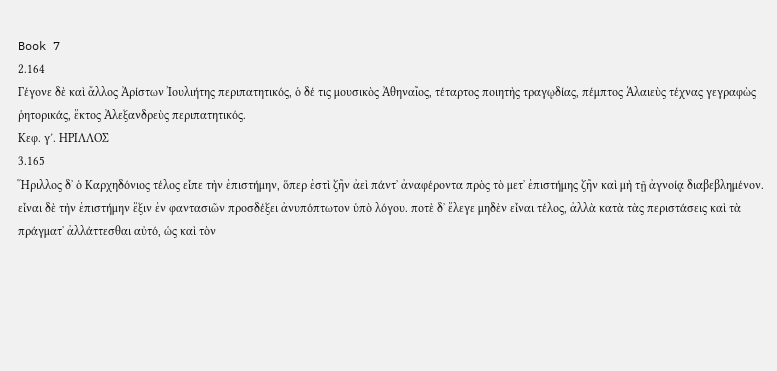Book 7
2.164
Γέγονε δὲ καὶ ἄλλος Ἀρίστων Ἰουλιήτης περιπατητικός, ὁ δέ τις μουσικὸς Ἀθηναῖος, τέταρτος ποιητὴς τραγῳδίας, πέμπτος Ἁλαιεὺς τέχνας γεγραφὼς ῥητορικάς, ἕκτος Ἀλεξανδρεὺς περιπατητικός.
Κεφ. γ′. ΗΡΙΛΛΟΣ
3.165
Ἥριλλος δʼ ὁ Καρχηδόνιος τέλος εἶπε τὴν ἐπιστήμην, ὅπερ ἐστὶ ζῆν ἀεὶ πάντʼ ἀναφέροντα πρὸς τὸ μετʼ ἐπιστήμης ζῆν καὶ μὴ τῇ ἀγνοίᾳ διαβεβλημένον. εἶναι δὲ τὴν ἐπιστήμην ἕξιν ἐν φαντασιῶν προσδέξει ἀνυπόπτωτον ὑπὸ λόγου. ποτὲ δʼ ἔλεγε μηδὲν εἶναι τέλος, ἀλλὰ κατὰ τὰς περιστάσεις καὶ τὰ πράγματʼ ἀλλάττεσθαι αὐτό, ὡς καὶ τὸν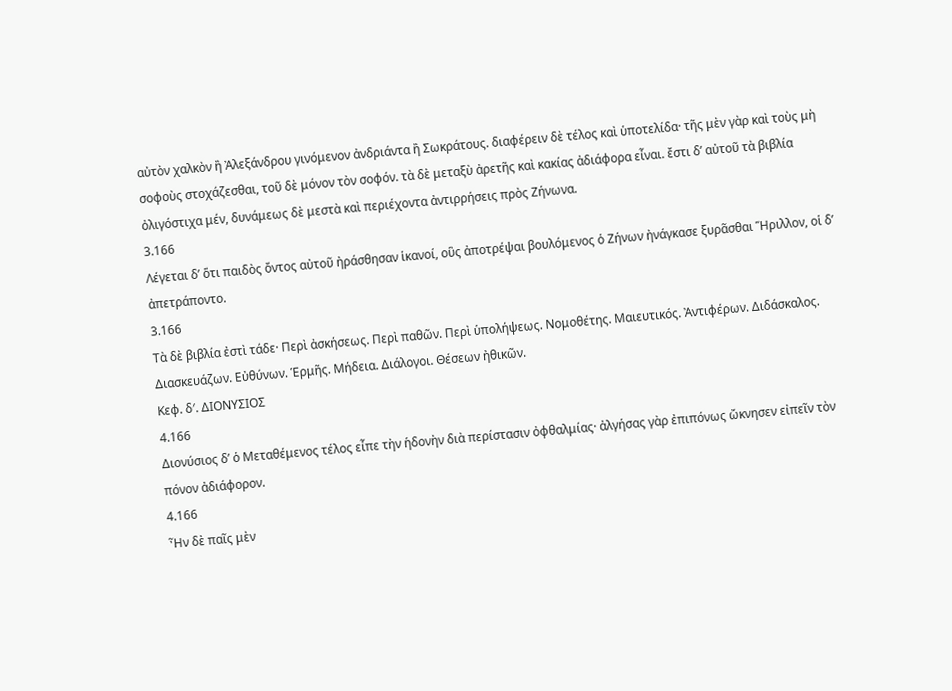αὐτὸν χαλκὸν ἢ Ἀλεξάνδρου γινόμενον ἀνδριάντα ἢ Σωκράτους. διαφέρειν δὲ τέλος καὶ ὑποτελίδα· τῆς μὲν γὰρ καὶ τοὺς μὴ σοφοὺς στοχάζεσθαι, τοῦ δὲ μόνον τὸν σοφόν. τὰ δὲ μεταξὺ ἀρετῆς καὶ κακίας ἀδιάφορα εἶναι. ἔστι δʼ αὐτοῦ τὰ βιβλία ὀλιγόστιχα μέν, δυνάμεως δὲ μεστὰ καὶ περιέχοντα ἀντιρρήσεις πρὸς Ζήνωνα.
3.166
Λέγεται δʼ ὅτι παιδὸς ὄντος αὐτοῦ ἠράσθησαν ἱκανοί, οὓς ἀποτρέψαι βουλόμενος ὁ Ζήνων ἠνάγκασε ξυρᾶσθαι Ἥριλλον, οἱ δʼ ἀπετράποντο.
3.166
Τὰ δὲ βιβλία ἐστὶ τάδε· Περὶ ἀσκήσεως. Περὶ παθῶν. Περὶ ὑπολήψεως. Νομοθέτης. Μαιευτικός. Ἀντιφέρων. Διδάσκαλος. Διασκευάζων. Εὐθύνων. Ἑρμῆς. Μήδεια. Διάλογοι. Θέσεων ἠθικῶν.
Κεφ. δ′. ΔΙΟΝΥΣΙΟΣ
4.166
Διονύσιος δʼ ὁ Μεταθέμενος τέλος εἶπε τὴν ἡδονὴν διὰ περίστασιν ὀφθαλμίας· ἀλγήσας γὰρ ἐπιπόνως ὤκνησεν εἰπεῖν τὸν πόνον ἀδιάφορον.
4.166
Ἦν δὲ παῖς μὲν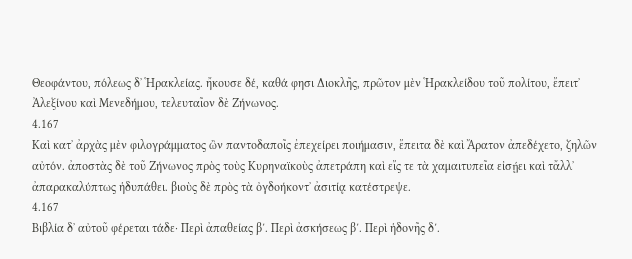Θεοφάντου, πόλεως δʼ Ἡρακλείας. ἤκουσε δέ, καθά φησι Διοκλῆς, πρῶτον μὲν Ἡρακλείδου τοῦ πολίτου, ἔπειτʼ Ἀλεξίνου καὶ Μενεδήμου, τελευταῖον δὲ Ζήνωνος.
4.167
Καὶ κατʼ ἀρχὰς μὲν φιλογράμματος ὢν παντοδαποῖς ἐπεχείρει ποιήμασιν, ἔπειτα δὲ καὶ Ἄρατον ἀπεδέχετο, ζηλῶν αὐτόν. ἀποστὰς δὲ τοῦ Ζήνωνος πρὸς τοὺς Κυρηναϊκοὺς ἀπετράπη καὶ εἴς τε τὰ χαμαιτυπεῖα εἰσῄει καὶ τἄλλʼ ἀπαρακαλύπτως ἡδυπάθει. βιοὺς δὲ πρὸς τὰ ὀγδοήκοντʼ ἀσιτίᾳ κατέστρεψε.
4.167
Βιβλία δʼ αὐτοῦ φέρεται τάδε· Περὶ ἀπαθείας β′. Περὶ ἀσκήσεως β′. Περὶ ἡδονῆς δ′.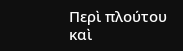Περὶ πλούτου καὶ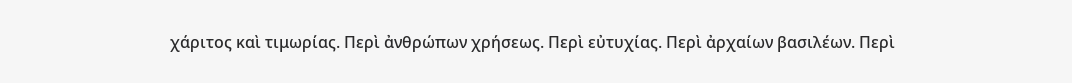χάριτος καὶ τιμωρίας. Περὶ ἀνθρώπων χρήσεως. Περὶ εὐτυχίας. Περὶ ἀρχαίων βασιλέων. Περὶ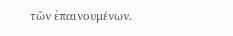τῶν ἐπαινουμένων.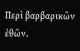Περὶ βαρβαρικῶν ἐθῶν.